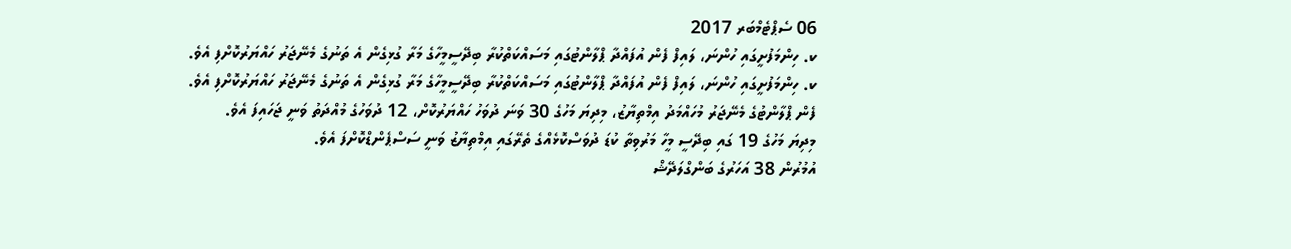06 ސެޕްޓެމްބަރ 2017
ކ. ހިންމަފުށީގައި ހުންނަ، ލައިފް ފެން އުފައްދާ ޕްލާންޓުގައި މަސައްކަތްކުރާ ބިދޭސީމީހާގެ މަރާ ގުޅިގެން އެ ތަނުގެ މެނޭޖަރު ހައްޔަރުކޮށްފި އެވެ.
ކ. ހިންމަފުށީގައި ހުންނަ، ލައިފް ފެން އުފައްދާ ޕްލާންޓުގައި މަސައްކަތްކުރާ ބިދޭސީމީހާގެ މަރާ ގުޅިގެން އެ ތަނުގެ މެނޭޖަރު ހައްޔަރުކޮށްފި އެވެ.
ފެން ޕްލާންޓުގެ މެނޭޖަރު މުހައްމަދު އިމްތިޔާޒު، މިދިޔަ މަހުގެ 30 ވަނަ ދުވަހު ހައްޔަރުކޮށް، 12 ދުވަހުގެ މުއްދަތު ވަނީ ޖަހައިފަ އެވެ.
މިދިޔަ މަހުގެ 19 ގައި ބިދޭސީ މީހާ މަރުވިތާ ކުޑަ ދުވަސްކޮޅެއްގެ ތެރޭގައި އިމްތިޔާޒު ވަނީ ސަސްޕެންޑްކޮށްފަ އެވެ.
އުމުރުން 38 އަހަރުގެ ބަންގްލަދޭޝް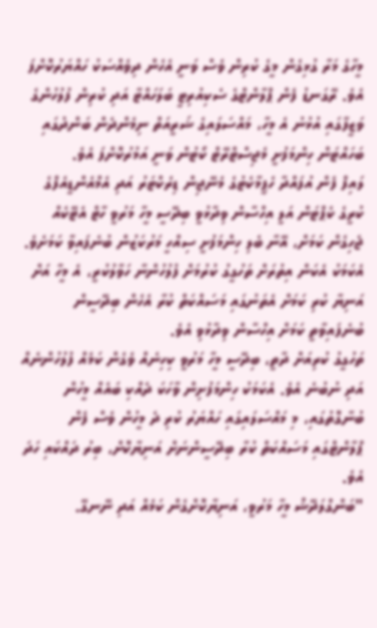މީހާގެ މަރާ ގުޅިގެން މީގެ ކުރިން ވެސް ވަނީ އެހެން ދިވެއްސަކު ހައްޔަރުކޮށްފަ އެވެ. ރޭގަނޑު ފެން ޕްލާންޓްގެ ސެކިއުރިޓީ ބަލަހައްޓާ އަދި ކުރިން ފުލުހުންގެ ވަޒީފާގައި އުޅުނު އެ މީހާ، މައްސަލައިގެ ޝަރީއަތް ނިމެންދެން ބަންދުގައި ބަހައްޓަން ހިންމަފުށީ މެޖިސްޓްރޭޓް ކޯޓުން ވަނީ އަމުރުކޮށްފަ އެވެ.
ލައިފް ފެން އުފައްދާ ހެޕީމާކެޓުގެ މެނޭޖިން ޑިރެކްޓަރު އަދި އެމްއެންޑީއެފްގެ ކުރީގެ ކެޕްޓަން އަލީ އިހްސާން ވިދާޅުވީ ބިދޭސީ މީހާ މަރުވީ ހާޓް އެޓޭކެއް ޖެހިގެން ކަމަށް، އޭނާ ބެލި ހިންމަފުށީ ސިއްހީ މަރުކަޒުން ބުނެފައިވާ ކަމަށެވެ. އެކަމަކު އެކަން އިތުރަށް ތަހުގީގު ކުރުމަށް ފުލުހުންނާ ހަވާލުކުރީ، އެ މީހާ އަށް އަނިޔާ ކުރި ކަމަށް އެތަނުގައި މަސައްކަތް ކުރާ އެހެން ބިދޭސީން ބުނެފައިވާތީ ކަމަށް އިހްސާން ވިދާޅުވި އެވެ.
ތަހުގީގު ކުރިއަށް ދާތީ، ބިދޭސީ މީހާ މަރުވީ ކިހިނެއް ވެގެން ކަމެއް ފުލުހުންނެއް އަދި ނުބުނެ އެވެ. އެކަމަކު ހިންމަފުށިން ވާހަކަ ދެއްކި ބައެއް މީހުން ބުނާގޮތުގައި، މި މައްސަލައިގައި ހައްޔަރު ކުރި ދެ މީހުން ވެސް ފެން ޕްލާންޓްގައި މަސައްކަތް ކުރާ ބިދޭސީންނަށް އަނިޔާކޮށް، ބިރު ދައްކައި ހަދަ އެވެ.
"ބަންގްލަދޭޝް މީހާ މަރުވީ، އަނިޔާކޮށްގެން ކަމެއް އަދި ނޭނގޭ.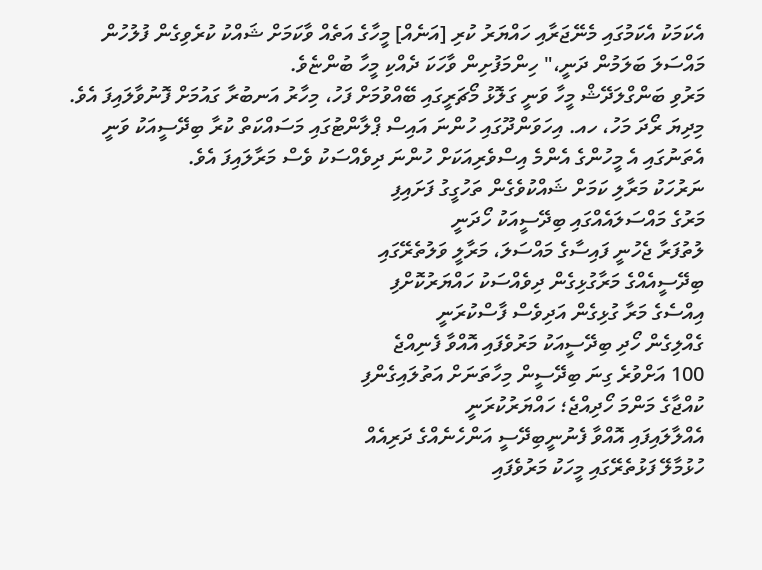އެކަމަކު އެކަމުގައި މެނޭޖަރާއި ހައްޔަރު ކުރި [އަނެއް] މީހާގެ އަތެއް ވާކަމަށް ޝައްކު ކުރެވިގެން ފުލުހުން މައްސަލަ ބަލަމުން ދަނީ،" ހިންމަފުށިން ވާހަކަ ދެއްކި މީހާ ބުންޏެވެ.
މަރުވި ބަންގްލަދޭޝް މީހާ ވަނީ ގަލޮޅު މޯޗަރީގައި ބޭއްވުމަށް ފަހު، މިހާރު އަނބުރާ ގައުމަށް ފޮނުވާލައިފަ އެވެ.
މިދިޔަ ރޯދަ މަހު، ހއ. އިހަވަންދޫގައި ހުންނަ އައިސް ޕްލާންޓުގައި މަސައްކަތް ކުރާ ބިދޭސީއަކު ވަނީ އެތަނުގައި އެ މީހުންގެ އެންމެ އިސްވެރިއަކަށް ހުންނަ ދިވެއްސަކު ވެސް މަރާލައިފަ އެވެ.
ނަރުހަކު މަރާލި ކަމަށް ޝައްކުވެގެން ތަހުގީގު ފަށައިފި
މަރުގެ މައްސަލައެއްގައި ބިދޭސީއަކު ހޯދަނީ
ލުތުފަރާ ޖެހުނީ ފައިސާގެ މައްސަލަ، މަރާލީ ވަލުތެރޭގައި
ބިދޭސީއެއްގެ މަރާގުޅިގެން ދިވެއްސަކު ހައްޔަރުކޮށްފި
އިއްސެގެ މަރާ ގުޅިގެން އަދިވެސް ފާސްކުރަނީ
ގެއްލިގެން ހޯދި ބިދޭސީއަކު މަރުވެފައި އޮއްވާ ފެނިއްޖެ
100 އަށްވުރެ ގިނަ ބިދޭސީން މިހާތަނަށް އަތުލައިގެންފި
ކުއްޖާގެ މަންމަ ހޯދިއްޖެ؛ ހައްޔަރުކުރަނީ
އެއްލާލައިފައި އޮއްވާ ފެނުނީބިދޭސީ އަންހެނެއްގެ ދަރިއެއް
ހުޅުމާލޭ ފަޅުތެރޭގައި މީހަކު މަރުވެފައި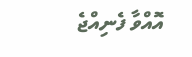އޮއްވާ ފެނިއްޖެ